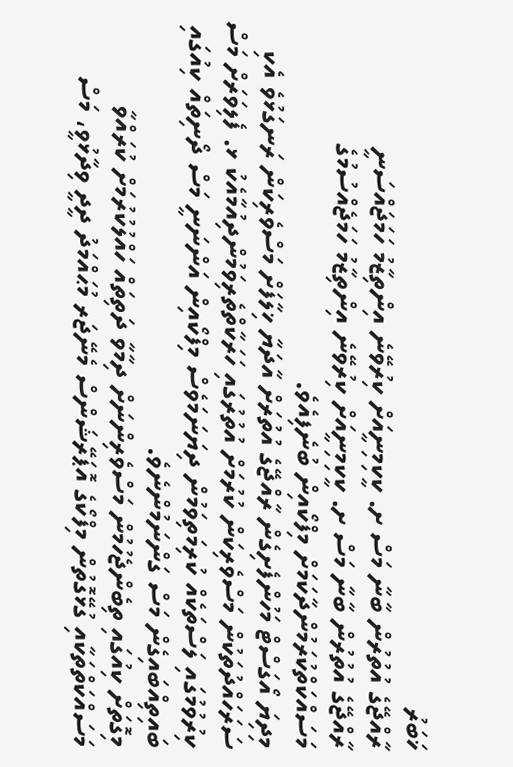ޚަބަރު
ރާއްޖޭގެ އުތުރުން ބާނާ މަސް ށ. ކީކިމިނީއަށް ކިރުވޭނެ އިންތިޒާމު ހަމަޖައްސަނީ
ރާއްޖޭގެ އުތުރުން ބާނާ މަސް ށ. ކީކިމިނީއަށް ކިރުވޭނެ އިންތިޒާމު ހަމަޖެއްސުމުގެ މަސައްކަތްކުރަމުންދާކަމަށް މިފްކޯއިން ބުނެފިއެވެ.
މިދިޔަ އޯގަސްޓް މަހުންފެށިގެން ރާއްޖޭގެ އުތުރަށް އާދަޔާ ޚިލާފަށް މަސްވެރިކަން ރަނގަޅުވެ އެކި ސަރަހައްދުތަކުން މަސްވެރިކަން ކުރުމަށް އުތުރުގައި ހަރަކާތްތެރިވަމުންދިއުމާއެކު ޅ. ފެލިވަރަށް މަސް ކިރުވުމުގައި ލަސްތަކެއް ކުރިމަތިވަމުން ދިޔަނަމަވެސް މިފްކޯއިން އަންނަނީ މަސް ދޯނިތައް ކިއުގައި ބައިތިއްބައިގެން މަސް ގަންނަމުންނެވެ.
މިގޮތަށް ކިއުގައި ތިބެންޖެހުމުން މަސްވެރިންނަށް ދިމާވާ ދަތިތައް ހައްލުކުރުމަށް ކުރައްވާ މަސައްކަތްތަކާއި ގުޅޭގޮތުން މިފްކޯގެ އޮޕަރޭޝަންސް މެނޭޖަރ މުޙައްމަދު ދީދީ ވިދާޅުވީ، މަސް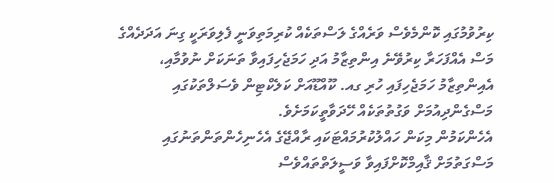ކިރުވުމުގައި ކޮންމެވެސް ވަރެއްގެ ލަސްތަކެއް ކުރިމަތިވަނީ ފެލިވަރަކީ ގިނަ އަދަދެއްގެ މަސް އެއްފަހަރާ ކިރުވޭނެ އިންތިޒާމު އަދި ހަމަޖެހިފައިވާ ތަނަކަށް ނުވުމާއި، އެއިންތިޒާމު ހަމަޖެހިފައި ހުރި ގއ. ކޫއްޑޫއަށް ކަލެކްޓިން ވެސަލްތަކުގައި މަސްގެންދިއުމަށް ވަގުތުތަކެއް ހޭދަވާތީކަމަށެވެ.
އެހެންކަމުން މިކަން ހައްލުކުރުމައްޓަކައި ރާއްޖޭގެ އެހެނިހެންތަންތަނުގައި މަސްގަތުމަށް ޤާއިމްކޮށްފައިވާ ވަސީލަތްތައްވެސް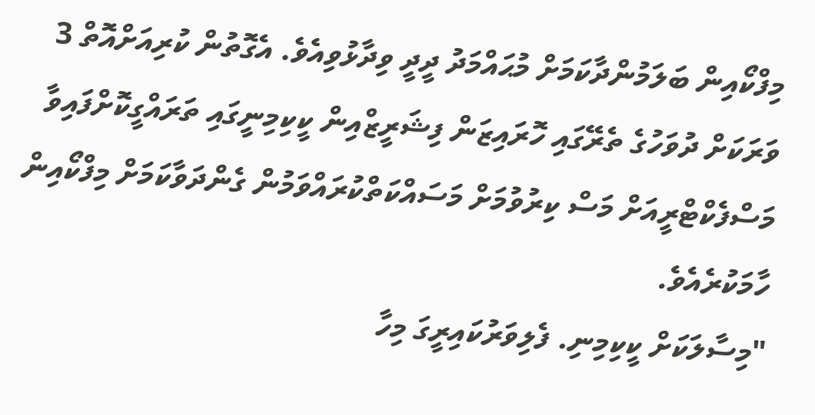މިފްކޯއިން ބަލަމުންދާކަމަށް މުޙައްމަދު ދީދީ ވިދާޅުވިއެވެ. އެގޮތުން ކުރިއަށްއޮތް 3 ވަރަކަށް ދުވަހުގެ ތެރޭގައި ހޮރައިޒަން ފިޝަރީޒްއިން ކީކިމިނީގައި ތަރައްގީކޮށްފައިވާ މަސްފެކްޓްރީއަށް މަސް ކިރުވުމަށް މަސައްކަތްކުރައްވަމުން ގެންދަވާކަމަށް މިފްކޯއިން ހާމަކުރެއެވެ.
"މިސާލަކަށް ކީކިމިނި. ފެލިވަރުކައިރީގަ މިހާ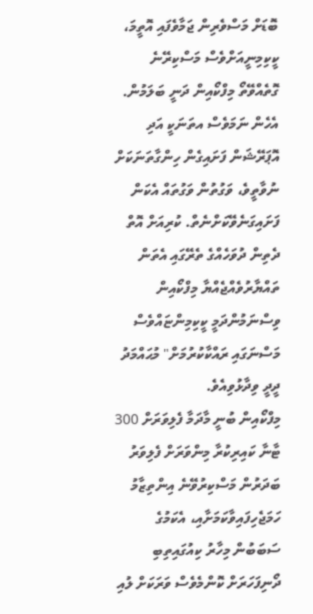ބޮޑަށް މަސްވެރިން ޖަމާވެފައި އޮތީމަ، ކީކިމިނީއަށްވެސް މަސްކިރޭނެ ގޮތެއްވޭތޯ މިފްކޯއިން ދަނީ ބަލަމުން. އެހެން ނަމަވެސް އތަނަކީ އަދި އޮޕަރޭޝަން ފަށައިގެން ހިންގާތަނަކަށް ނުވާތީވެ، ވަގުތުން ވަގުތައް އެކަން ފަށައިގަނެވޭކަށްނެތް. ކުރިއަށް އޮތް ދެތިން ދުވަހެއްގެ ތެރޭގައި އެތަން ތައްޔާރުވެއްޖެއްޔާ މިފްކޯއިން ވިސްނަމުންދަމީ ކީކިމިންޏައްވެސް މަސްނަގައި ރައްކާކުރުމަށް" މުޙައްމަދު ދީދީ ވިދާޅުވިއެވެ.
މިފްކޯއިން ބުނީ މާދަމާ ފެލިވަރަށް 300 ޓާނާ ކައިރިކުރާ މިންވަރަށް ފެލިވަރު ބަދަރުން މަސްކިރުވޭނެ އިންތިޒާމު ހަމަޖެހިފައިވާކަމަށާއި، އެކަމުގެ ސަބަބުން މިހާރު ކިއުގައިތިބި ދޯނިފަހަރަށް ކޮންމެވެސް ވަރަކަށް ލުއި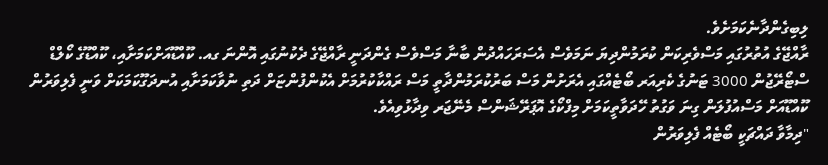ލިބިގެންދާނެކަމަށެވެ.
ރާއްޖޭގެ އުތުރުގައި މަސްވެރިކަން ކުރަމުންދިޔަ ނަމަވެސް އެސަރަހައްދުން ބާނާ މަސްވެސް ގެންދަނީ ރާއްޖޭގެ ދެކުނުގައި އޮންނަ ގއ. ކޫއްޑޫއަށްކަމަށާއި، ކޫއްޑޫގެ ކޯލްޑް ސްޓޯރޭޖުން 3000 ޓަނުގެ ކެރިއަރ ބޯޓެއްގައި އެރަށުން މަސް ބަރުކުރަމުންދާތީ މަސް ރައްކާކުރުމަށް އެކުންފުންޏަށް ދަތި ނުވާކަމަށާއި އުނދަގޫކަމަކަށް ވަނީ ފެލިވަރުން ކޫއްޑޫއަށް މަސްއުފުލަން ގިނަ ވަގުތު ހޭދަވާތީކަމަށް މިފްކޯގެ އޮޕަރޭޝަންސް މެނޭޖަރ ވިދާޅުވިއެވެ.
"ދިމާވާ ދައްޗަކީ ބޯޓެއް ފެލިވަރުން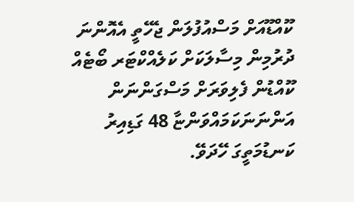ކޫއްޑޫއަށް މަސްއުފުލަން ޖެހޭތީ އެއޮންނަ ދުރުމިން މިސާލަކަށް ކަލެއްކްޓަރ ބޯޓެއް ކޫއްޑުން ފެލިވަރަށް މަސްގަންނަން އަންނަނަކަމައްވަންޏާ 48 ގަޑިއިރު ކަނޑުމަތީގަ ހޭދަވޭ.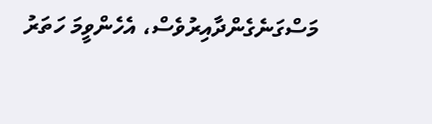މަސްގަނެގެންދާއިރުވެސް، އެހެންވީމަ ހަތަރު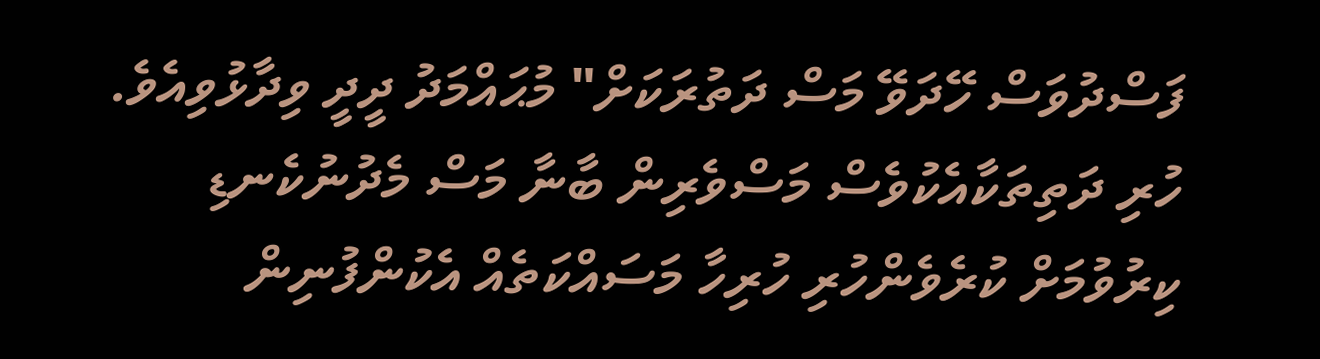ފަސްދުވަސް ހޭދަވޭ މަސް ދަތުރަކަށް" މުޙައްމަދު ދީދީ ވިދާޅުވިއެވެ.
ހުރި ދަތިތަކާއެކުވެސް މަސްވެރިން ބާނާ މަސް މެދުނުކެނޑި ކިރުވުމަށް ކުރެވެންހުރި ހުރިހާ މަސައްކަތެއް އެކުންފުނިން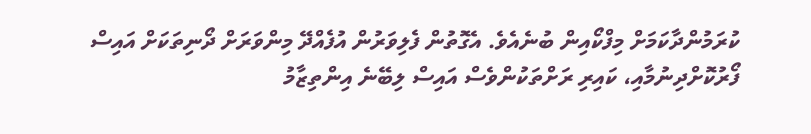ކުރަމުންދާކަމަށް މިފްކޯއިން ބުނެއެވެ. އެގޮތުން ފެލިވަރުން އުފެއްދޭ މިންވަރަށް ދޯނިތަކަށް އައިސް ފޯރުކޮށްދިނުމާއި، ކައިރި ރަށްތަކުންވެސް އައިސް ލިބޭނެ އިންތިޒާމު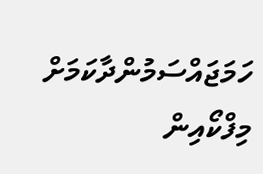ހަމަޖައްސަމުންދާކަމަށް މިފްކޯއިން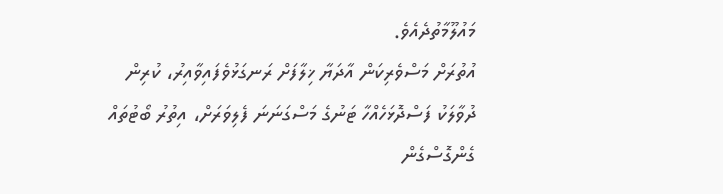މައުލޫމާތުދެއެވެ.
އުތުރަށް މަސްވެރިކަން އާދަޔާ ޚިލާފަށް ރަނގަޅުވެފައިވާއިރު، ކުރިން ދުވާލަކު ފަސްދޮޅަހެއްހާ ޓަނުގެ މަސްގަނަނަ ފެލިވަރަށް، އިތުރު ބޯޓުތައް ގެންގޮސްގެން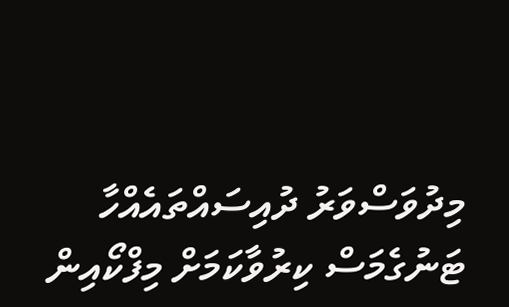މިދުވަސްވަރު ދުއިސައްތައެއްހާ ޓަނުގެމަސް ކިރުވާކަމަށް މިފްކޯއިން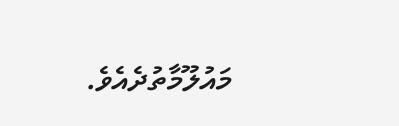މައުލޫމާތުދެއެވެ.